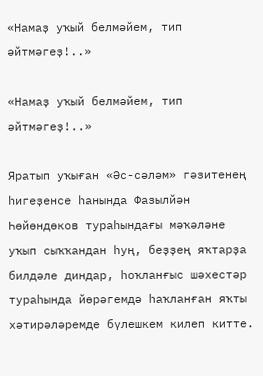«Намаҙ уҡый белмәйем, тип әйтмәгеҙ!..»

«Намаҙ уҡый белмәйем, тип әйтмәгеҙ!..»

Яратып уҡыған «Әс-сәләм» гәзитенең һигеҙенсе һанында Фазылйән Һөйөндөков тураһындағы мәҡәләне уҡып сыҡҡандан һуң, беҙҙең яҡтарҙа билдәле диндар, һоҡланғыс шәхестәр тураһында йөрәгемдә һаҡланған яҡты хәтирәләремде бүлешкем килеп китте.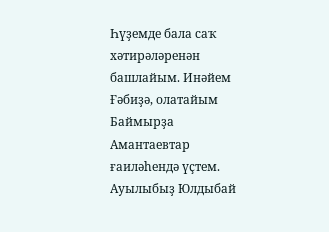Һүҙемде бала саҡ хәтирәләренән башлайым. Инәйем Ғәбиҙә, олатайым Баймырҙа Амантаевтар ғаиләһендә үҫтем. Ауылыбыҙ Юлдыбай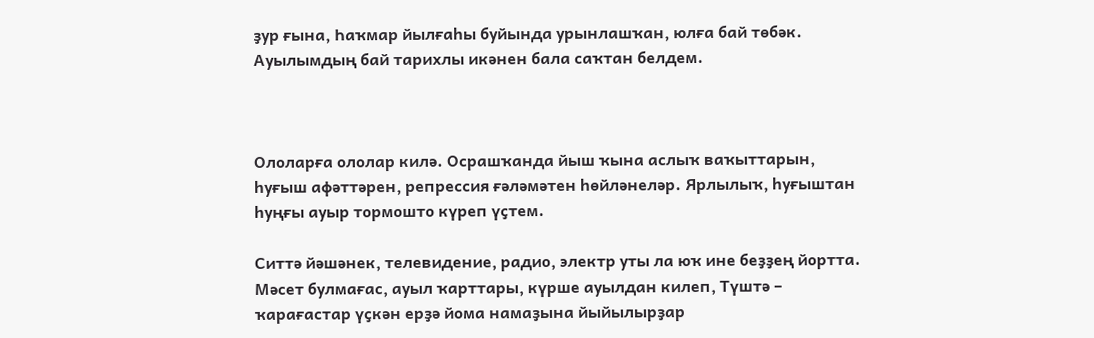ҙур ғына, Һаҡмар йылғаһы буйында урынлашҡан, юлға бай төбәк. Ауылымдың бай тарихлы икәнен бала саҡтан белдем.



Ололарға ололар килә. Осрашҡанда йыш ҡына аслыҡ ваҡыттарын, һуғыш афәттәрен, репрессия ғәләмәтен һөйләнеләр. Ярлылыҡ, һуғыштан һуңғы ауыр тормошто күреп үҫтем.

Ситтә йәшәнек, телевидение, радио, электр уты ла юҡ ине беҙҙең йортта. Мәсет булмағас, ауыл ҡарттары, күрше ауылдан килеп, Түштә – ҡарағастар үҫкән ерҙә йома намаҙына йыйылырҙар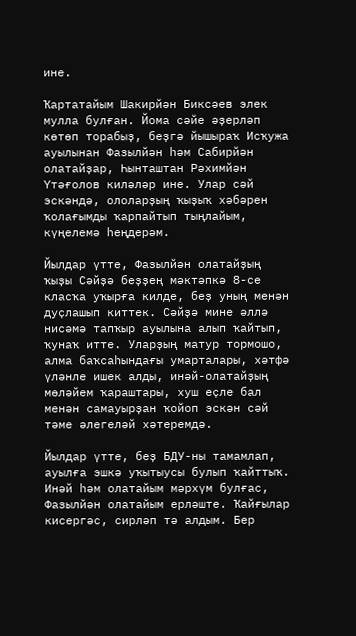ине.

Ҡартатайым Шакирйән Биксәев элек мулла булған. Йома сәйе әҙерләп көтөп торабыҙ, беҙгә йышыраҡ Исҡужа ауылынан Фазылйән һәм Сабирйән олатайҙар, Һынташтан Рәхимйән Үтәғолов киләләр ине. Улар сәй эскәндә, ололарҙың ҡыҙыҡ хәбәрен ҡолағымды ҡарпайтып тыңлайым, күңелемә һеңдерәм.

Йылдар үтте, Фазылйән олатайҙың ҡыҙы Сәйҙә беҙҙең мәктәпкә 8-се класҡа уҡырға килде, беҙ уның менән дуҫлашып киттек. Сәйҙә мине әллә нисәмә тапҡыр ауылына алып ҡайтып, ҡунаҡ итте. Уларҙың матур тормошо, алма баҡсаһындағы умарталары, хәтфә үләнле ишек алды, инәй-олатайҙың мөләйем ҡараштары, хуш еҫле бал менән самауырҙан ҡойоп эскән сәй тәме әлегеләй хәтеремдә.

Йылдар үтте, беҙ БДУ-ны тамамлап, ауылға эшкә уҡытыусы булып ҡайттыҡ. Инәй һәм олатайым мәрхүм булғас, Фазылйән олатайым ерләште. Ҡайғылар кисергәс, сирләп тә алдым. Бер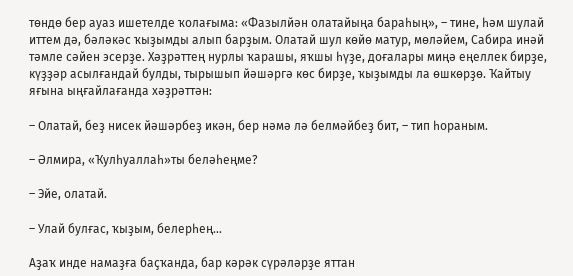төндө бер ауаз ишетелде ҡолағыма: «Фазылйән олатайыңа бараһың», – тине, һәм шулай иттем дә, бәләкәс ҡыҙымды алып барҙым. Олатай шул көйө матур, мөләйем, Сабира инәй тәмле сәйен эсерҙе. Хәҙрәттең нурлы ҡарашы, яҡшы һүҙе, доғалары миңә еңеллек бирҙе, күҙҙәр асылғандай булды, тырышып йәшәргә көс бирҙе, ҡыҙымды ла өшкөрҙө. Ҡайтыу яғына ыңғайлағанда хәҙрәттән:

– Олатай, беҙ нисек йәшәрбеҙ икән, бер нәмә лә белмәйбеҙ бит, – тип һораным.

– Әлмира, «Ҡулһуаллаһ»ты беләһеңме?

– Эйе, олатай.

– Улай булғас, ҡыҙым, белерһең...

Аҙаҡ инде намаҙға баҫҡанда, бар кәрәк сүрәләрҙе яттан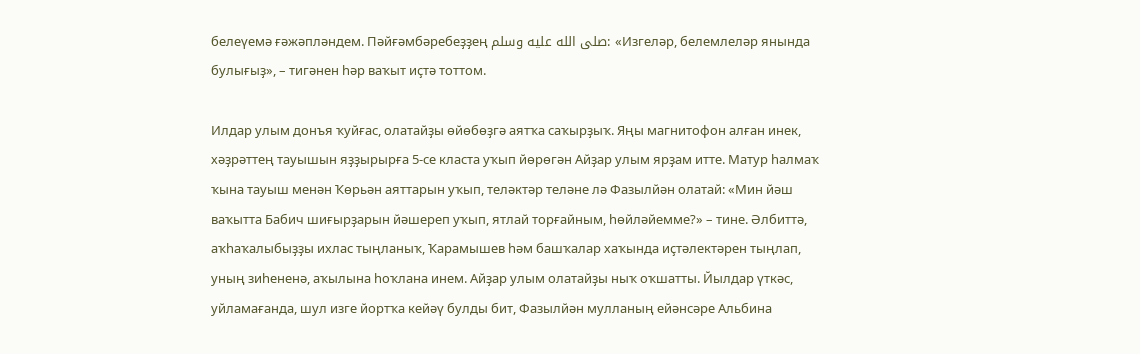белеүемә ғәжәпләндем. Пәйғәмбәребеҙҙең صلى الله عليه وسلم: «Изгеләр, белемлеләр янында булығыҙ», – тигәнен һәр ваҡыт иҫтә тоттом.

Илдар улым донъя ҡуйғас, олатайҙы өйөбөҙгә аятҡа саҡырҙыҡ. Яңы магнитофон алған инек, хәҙрәттең тауышын яҙҙырырға 5-се класта уҡып йөрөгән Айҙар улым ярҙам итте. Матур һалмаҡ ҡына тауыш менән Ҡөрьән аяттарын уҡып, теләктәр теләне лә Фазылйән олатай: «Мин йәш ваҡытта Бабич шиғырҙарын йәшереп уҡып, ятлай торғайным, һөйләйемме?» – тине. Әлбиттә, аҡһаҡалыбыҙҙы ихлас тыңланыҡ, Ҡарамышев һәм башҡалар хаҡында иҫтәлектәрен тыңлап, уның зиһененә, аҡылына һоҡлана инем. Айҙар улым олатайҙы ныҡ оҡшатты. Йылдар үткәс, уйламағанда, шул изге йортҡа кейәү булды бит, Фазылйән мулланың ейәнсәре Альбина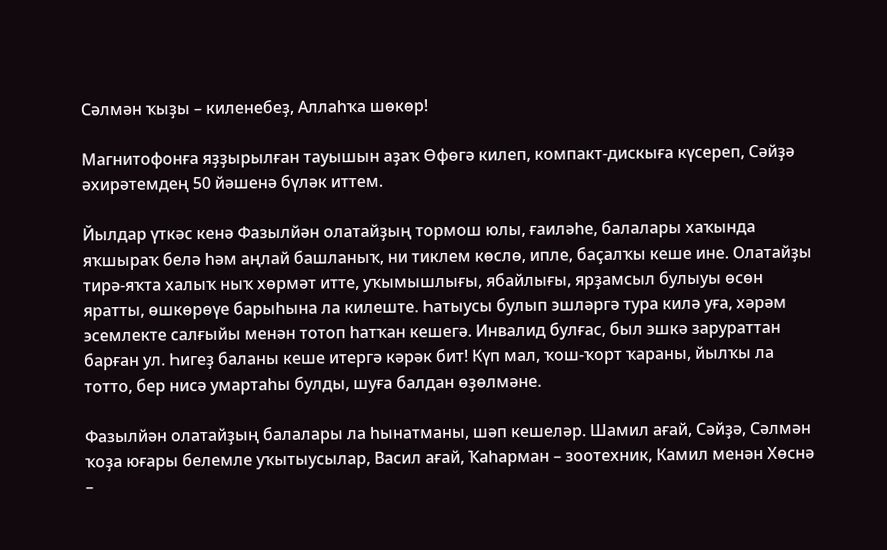Сәлмән ҡыҙы – киленебеҙ, Аллаһҡа шөкөр!

Магнитофонға яҙҙырылған тауышын аҙаҡ Өфөгә килеп, компакт-дискыға күсереп, Сәйҙә әхирәтемдең 50 йәшенә бүләк иттем.

Йылдар үткәс кенә Фазылйән олатайҙың тормош юлы, ғаиләһе, балалары хаҡында яҡшыраҡ белә һәм аңлай башланыҡ, ни тиклем көслө, ипле, баҫалҡы кеше ине. Олатайҙы тирә-яҡта халыҡ ныҡ хөрмәт итте, уҡымышлығы, ябайлығы, ярҙамсыл булыуы өсөн яратты, өшкөрөүе барыһына ла килеште. Һатыусы булып эшләргә тура килә уға, хәрәм эсемлекте салғыйы менән тотоп һатҡан кешегә. Инвалид булғас, был эшкә зарураттан барған ул. Һигеҙ баланы кеше итергә кәрәк бит! Күп мал, ҡош-ҡорт ҡараны, йылҡы ла тотто, бер нисә умартаһы булды, шуға балдан өҙөлмәне.

Фазылйән олатайҙың балалары ла һынатманы, шәп кешеләр. Шамил ағай, Сәйҙә, Сәлмән ҡоҙа юғары белемле уҡытыусылар, Васил ағай, Ҡаһарман – зоотехник, Камил менән Хөснә –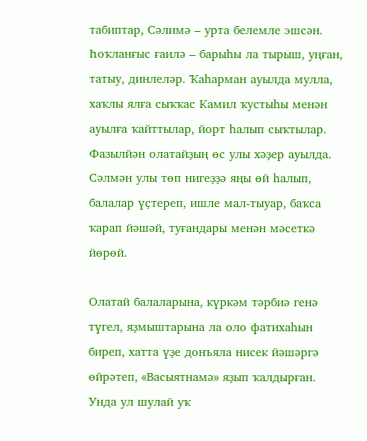табиптар, Сәлимә – урта белемле эшсән. Һоҡланғыс ғаилә – барыһы ла тырыш, уңған, татыу, динлеләр. Ҡаһарман ауылда мулла, хаҡлы ялға сыҡҡас Камил ҡустыһы менән ауылға ҡайттылар, йорт һалып сыҡтылар. Фазылйән олатайҙың өс улы хәҙер ауылда. Сәлмән улы төп нигеҙҙә яңы өй һалып, балалар үҫтереп, ишле мал-тыуар, баҡса ҡарап йәшәй, туғандары менән мәсеткә йөрөй.

Олатай балаларына, күркәм тәрбиә генә түгел, яҙмыштарына ла оло фатихаһын биреп, хатта үҙе донъяла нисек йәшәргә өйрәтеп, «Васыятнамә» яҙып ҡалдырған. Унда ул шулай уҡ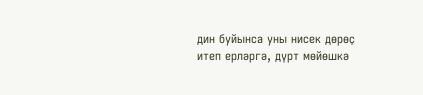дин буйынса уны нисек дөрөҫ итеп ерләргә, дүрт мөйөшкә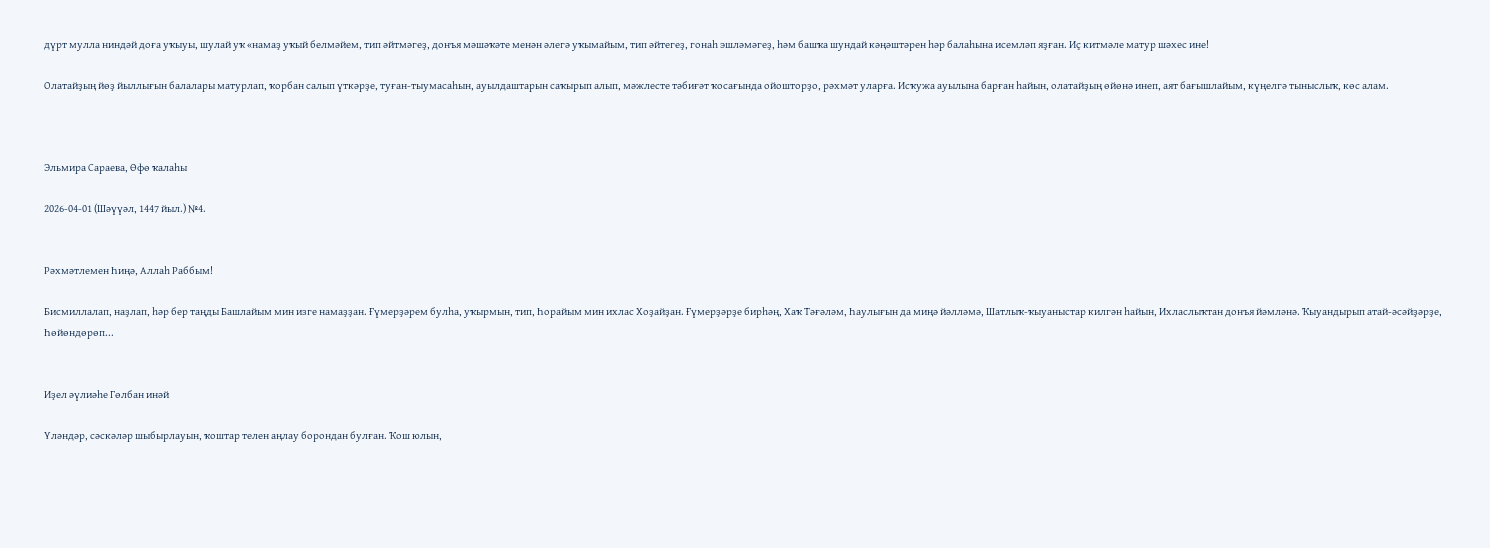дүрт мулла ниндәй доға уҡыуы, шулай уҡ «намаҙ уҡый белмәйем, тип әйтмәгеҙ, донъя мәшәҡәте менән әлегә уҡымайым, тип әйтегеҙ, гонаһ эшләмәгеҙ, һәм башҡа шундай кәңәштәрен һәр балаһына исемләп яҙған. Иҫ китмәле матур шәхес ине!

Олатайҙың йөҙ йыллығын балалары матурлап, ҡорбан салып үткәрҙе, туған-тыумасаһын, ауылдаштарын саҡырып алып, мәжлесте тәбиғәт ҡосағында ойошторҙо, рәхмәт уларға. Исҡужа ауылына барған һайын, олатайҙың өйөнә инеп, аят бағышлайым, күңелгә тыныслыҡ, көс алам.



Эльмира Сараева, Өфө ҡалаһы

2026-04-01 (Шәүүәл, 1447 йыл.) №4.


Рәхмәтлемен Һиңә, Аллаһ Раббым!

Бисмиллалап, наҙлап, һәр бер таңды Башлайым мин изге намаҙҙан. Ғүмерҙәрем булһа, уҡырмын, тип, Һорайым мин ихлас Хоҙайҙан. Ғүмерҙәрҙе бирһәң, Хаҡ Тәғәләм, Һаулығын да миңә йәлләмә, Шатлыҡ-ҡыуаныстар килгән һайын, Ихласлыҡтан донъя йәмләнә. Ҡыуандырып атай-әсәйҙәрҙе, Һөйөндөрөп...


Иҙел әүлиәһе Гөлбан инәй

Үләндәр, сәскәләр шыбырлауын, ҡоштар телен аңлау борондан булған. Ҡош юлын,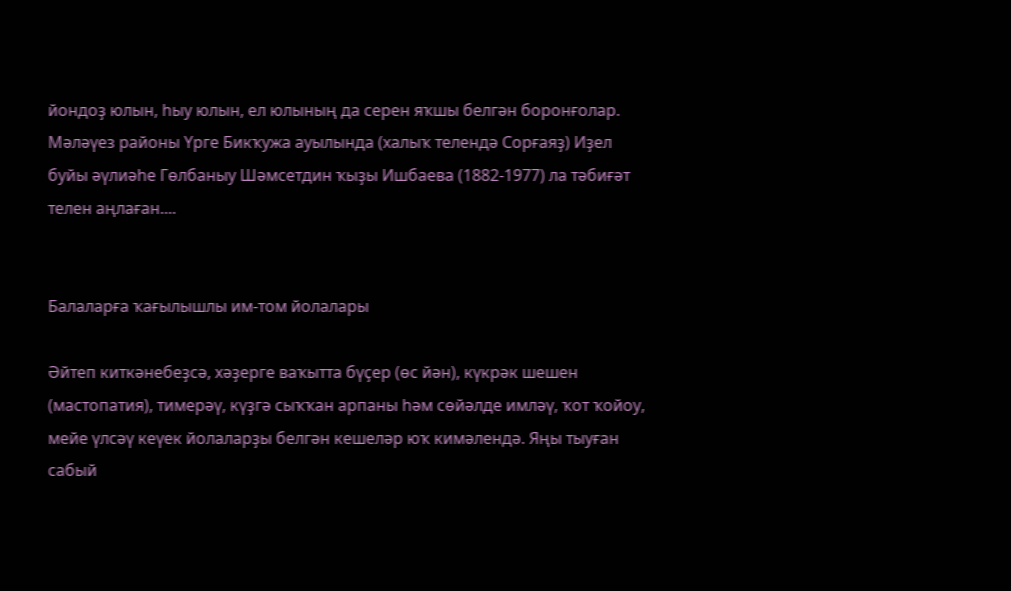йондоҙ юлын, һыу юлын, ел юлының да серен яҡшы белгән боронғолар.   Мәләүез районы Үрге Бикҡужа ауылында (халыҡ телендә Сорғаяҙ) Иҙел буйы әүлиәһе Гөлбаныу Шәмсетдин ҡыҙы Ишбаева (1882-1977) ла тәбиғәт телен аңлаған....


Балаларға ҡағылышлы им-том йолалары

Әйтеп киткәнебеҙсә, хәҙерге ваҡытта бүҫер (өс йән), күкрәк шешен (мастопатия), тимерәү, күҙгә сыҡҡан арпаны һәм сөйәлде имләү, ҡот ҡойоу, мейе үлсәү кеүек йолаларҙы белгән кешеләр юҡ кимәлендә. Яңы тыуған сабый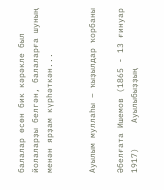балалар өсөн бик кәрәкле был йолаларҙы белгән, балаларға шуның менән ярҙам күрһәткән...


Ауылым муллаһы – ҡыҙылдар ҡорбаны

Әбелғата Ишемов (1865 - 13 ғинуар 1917)     Ауылыбыҙҙың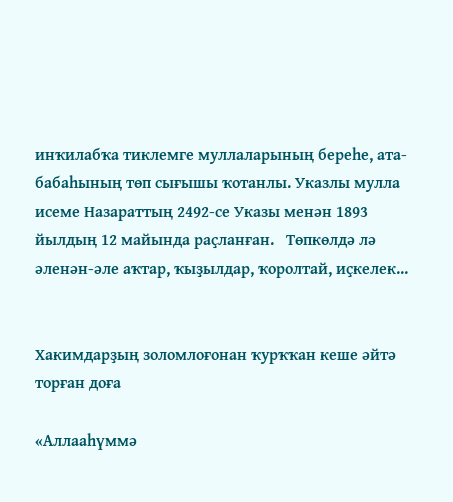инҡилабҡа тиклемге муллаларының береһе, ата- бабаһының төп сығышы ҡотанлы. Указлы мулла исеме Назараттың 2492-се Указы менән 1893 йылдың 12 майында раҫланған.   Төпкөлдә лә әленән-әле аҡтар, ҡыҙылдар, ҡоролтай, иҫкелек...


Хакимдарҙың золомлоғонан ҡурҡҡан кеше әйтә торған доға

«Аллааһүммә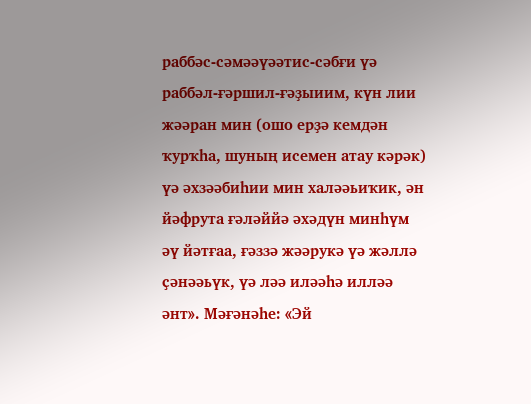раббәс-сәмәәүәәтис-сәбғи үә раббәл-ғәршил-ғәҙыиим, күн лии жәәран мин (ошо ерҙә кемдән ҡурҡһа, шуның исемен атау кәрәк) үә әхзәәбиһии мин халәәьиҡик, ән йәфрута ғәләййә әхәдүн минһүм әү йәтғаа, ғәззә жәәрукә үә жәллә ҫәнәәьүк, үә ләә иләәһә илләә әнт». Мәғәнәһе: «Эй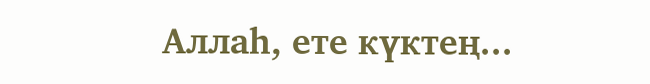Аллаһ, ете күктең...